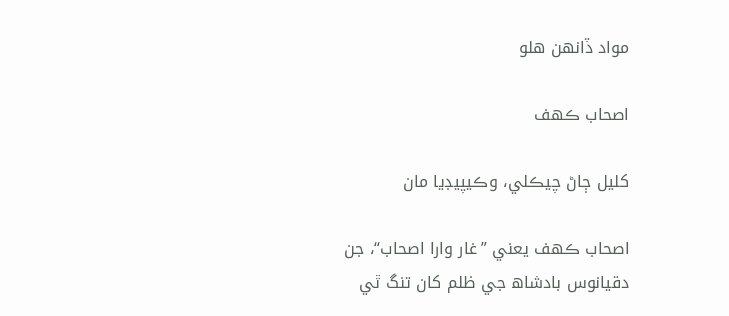مواد ڏانھن هلو

اصحاب ڪھف

کليل ڄاڻ چيڪلي، وڪيپيڊيا مان

اصحاب ڪھف يعني ”غار وارا اصحاب“، جن دقيانوس بادشاھ جي ظلم کان تنگ ٿي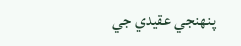پنهنجي عقيدي جي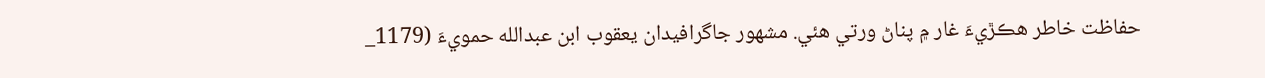حفاظت خاطر هڪڙيءَ غار ۾ پناڻ ورتي هئي. مشھور جاگرافيدان يعقوب ابن عبدالله حمويءَ (1179_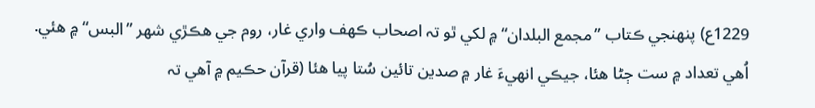1229ع) پنهنجي ڪتاب ”مجمع البلدان“ ۾ لکي ٿو تہ اصحاب ڪھف واري غار، روم جي هڪڙي شھر ”البس“ ۾ هئي. اُهي تعداد ۾ ست ڄڻا هئا، جيڪي انهيءَ غار ۾ صدين تائين سُتا پيا هئا (قرآن حڪيم ۾ آهي تہ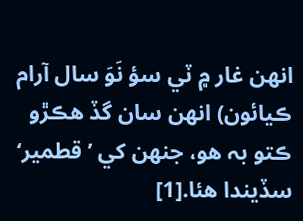انهن غار ۾ ٽي سؤ نَوَ سال آرام ڪيائون) انھن سان گڏ هڪڙو ڪتو بہ هو، جنهن کي ’قطمير‘ سڏيندا هئا.[1]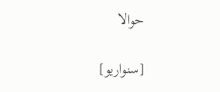حوالا

[سنواريو]